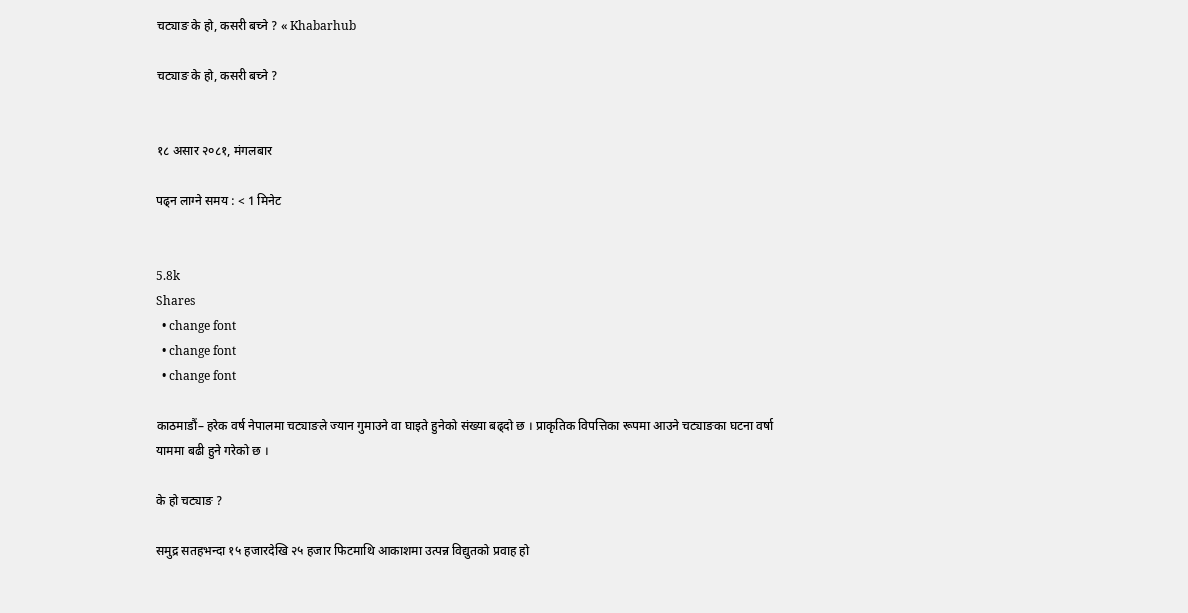चट्याङ के हो, कसरी बच्ने ? « Khabarhub

चट्याङ के हो, कसरी बच्ने ?


१८ असार २०८१, मंगलबार

पढ्न लाग्ने समय : < 1 मिनेट


5.8k
Shares
  • change font
  • change font
  • change font

काठमाडौं– हरेक वर्ष नेपालमा चट्याङले ज्यान गुमाउने वा घाइते हुनेको संख्या बढ्दो छ । प्राकृतिक विपत्तिका रूपमा आउने चट्याङका घटना वर्षा याममा बढी हुने गरेको छ ।

के हो चट्याङ ?

समुद्र सतहभन्दा १५ हजारदेखि २५ हजार फिटमाथि आकाशमा उत्पन्न विद्युतको प्रवाह हो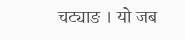चट्याङ । यो जब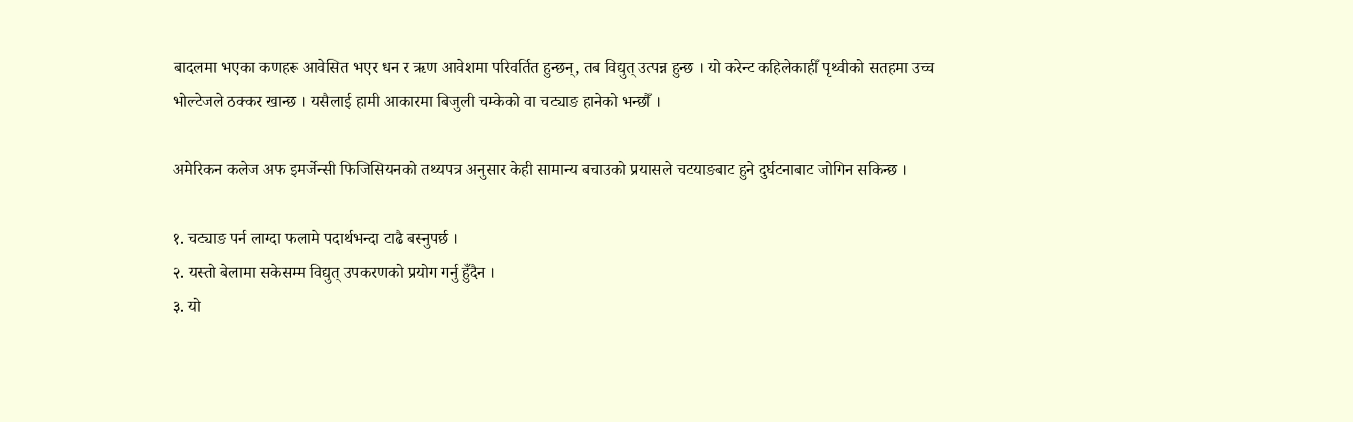बादलमा भएका कणहरू आवेसित भएर धन र ऋण आवेशमा परिवर्तित हुन्छन्, तब विद्युत् उत्पन्न हुन्छ । यो करेन्ट कहिलेकाहीँ पृथ्वीको सतहमा उच्च भोल्टेजले ठक्कर खान्छ । यसैलाई हामी आकारमा बिजुली चम्केको वा चट्याङ हानेको भन्छौँ ।

अमेरिकन कलेज अफ इमर्जेन्सी फिजिसियनको तथ्यपत्र अनुसार केही सामान्य बचाउको प्रयासले चटयाङबाट हुने दुर्घटनाबाट जोगिन सकिन्छ ।

१. चट्याङ पर्न लाग्दा फलामे पदार्थभन्दा टाढै बस्नुपर्छ ।
२. यस्तो बेलामा सकेसम्म विद्युत् उपकरणको प्रयोग गर्नु हुँदैन ।
३. यो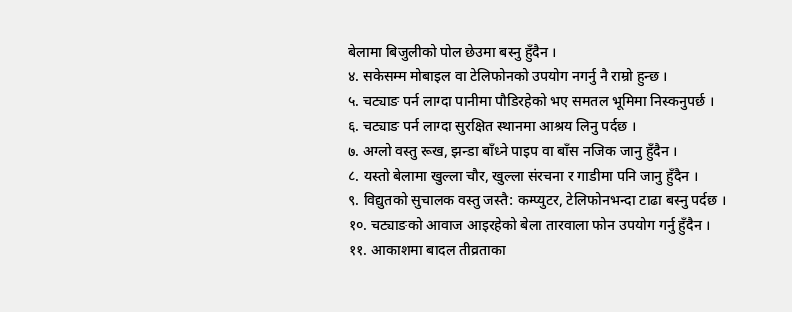बेलामा बिजुलीको पोल छेउमा बस्नु हुँदैन ।
४. सकेसम्म मोबाइल वा टेलिफोनको उपयोग नगर्नु नै राम्रो हुन्छ ।
५. चट्याङ पर्न लाग्दा पानीमा पौडिरहेको भए समतल भूमिमा निस्कनुपर्छ ।
६. चट्याङ पर्न लाग्दा सुरक्षित स्थानमा आश्रय लिनु पर्दछ ।
७. अग्लो वस्तु रूख, झन्डा बाँध्ने पाइप वा बाँस नजिक जानु हुँदैन ।
८. यस्तो बेलामा खुल्ला चौर, खुल्ला संरचना र गाडीमा पनि जानु हुँदैन ।
९. विद्युतको सुचालक वस्तु जस्तै: कम्प्युटर, टेलिफोनभन्दा टाढा बस्नु पर्दछ ।
१०. चट्याङको आवाज आइरहेको बेला तारवाला फोन उपयोग गर्नु हुँदैन ।
११. आकाशमा बादल तीव्रताका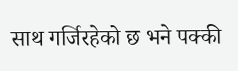साथ गर्जिरहेको छ भने पक्की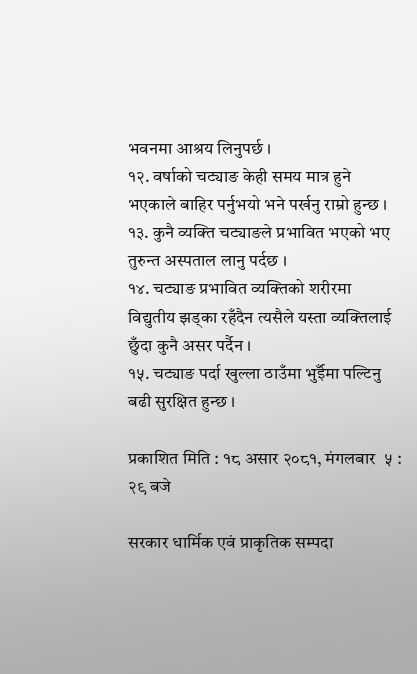भवनमा आश्रय लिनुपर्छ ।
१२. वर्षाको चट्याङ केही समय मात्र हुने भएकाले बाहिर पर्नुभयो भने पर्खनु राम्रो हुन्छ ।
१३. कुनै व्यक्ति चट्याङले प्रभावित भएको भए तुरुन्त अस्पताल लानु पर्दछ ।
१४. चट्याङ प्रभावित व्यक्तिको शरीरमा विद्युतीय झड्का रहँदैन त्यसैले यस्ता व्यक्तिलाई छुँदा कुनै असर पर्दैन ।
१५. चट्याङ पर्दा खुल्ला ठाउँमा भुईँमा पल्टिनु बढी सुरक्षित हुन्छ ।

प्रकाशित मिति : १८ असार २०८१, मंगलबार  ५ : २९ बजे

सरकार धार्मिक एवं प्राकृतिक सम्पदा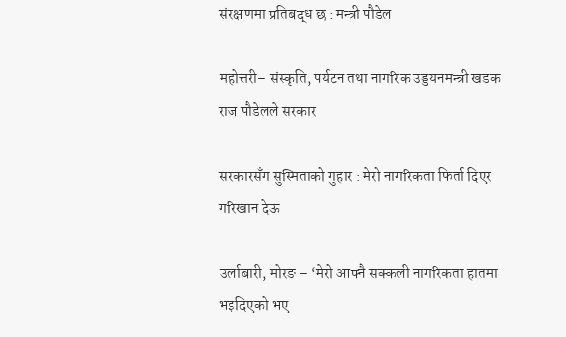संरक्षणमा प्रतिबद्ध छ : मन्त्री पौडेल

महोत्तरी– संस्कृति, पर्यटन तथा नागरिक उड्डयनमन्त्री खडक राज पौडेलले सरकार

सरकारसँग सुस्मिताको गुहार : मेरो नागरिकता फिर्ता दिएर गरिखान देऊ

उर्लाबारी, मोरङ – ‘मेरो आफ्नै सक्कली नागरिकता हातमा भइदिएको भए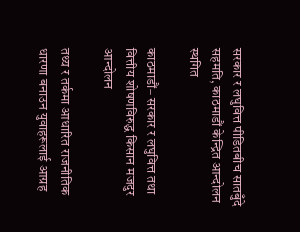सरकार र लघुवित्त पीडितबीच सातबुँदे सहमति, काठमाडौं केन्द्रित आन्दोलन स्थगित

काठमाडौं– सरकार र लघुवित्त तथा वित्तीय शोषणविरुद्ध किसान मजदुर आन्दोलन

तथ्य र तर्कमा आधारित राजनीतिक धारणा बनाउन युवाहरूलाई आग्रह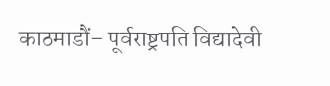काठमाडौं– पूर्वराष्ट्रपति विद्यादेवी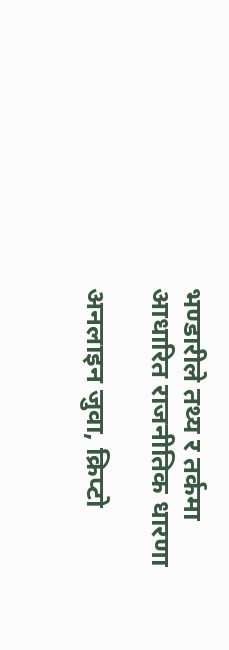भण्डारीले तथ्य र तर्कमा आधारित राजनीतिक धारणा

अनलाइन जुवा, क्रिप्टो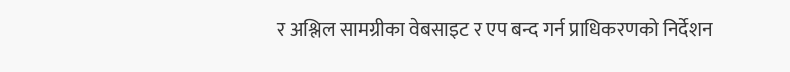र अश्लिल सामग्रीका वेबसाइट र एप बन्द गर्न प्राधिकरणको निर्देशन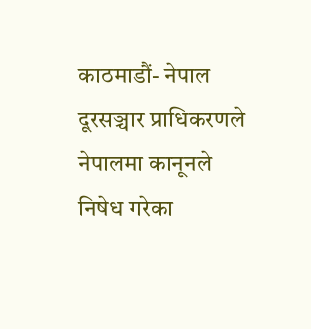काठमाडौं- नेपाल दूरसञ्चार प्राधिकरणले नेपालमा कानूनले निषेध गरेका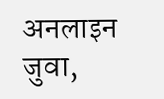अनलाइन जुवा,